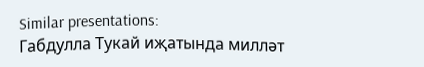Similar presentations:
Габдулла Тукай иҗатында милләт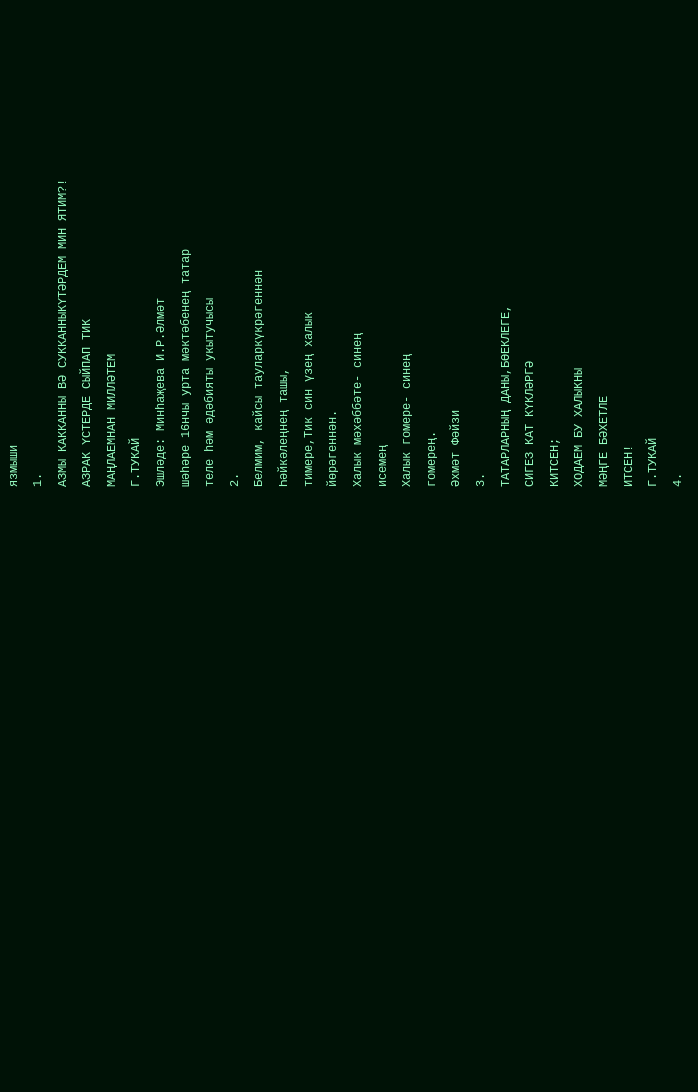язмыши
1.
АЗМЫ КАККАННЫ ВӘ СУККАННЫКҮТӘРДЕМ МИН ЯТИМ?!
АЗРАК ҮСТЕРДЕ СЫЙПАП ТИК
МАҢЛАЕМНАН МИЛЛӘТЕМ
Г.ТУКАЙ
Эшләде: Минһаҗева И.Р.Әлмәт
шәһәре 16нчы урта мәктәбенең татар
теле һәм әдәбияты укытучысы
2.
Белмим, кайсы тауларкүкрәгеннән
Һәйкәлеңнең ташы,
тимере,Тик син үзең халык
йөрәгеннән.
Халык мәхәббәте- синең
исемең
Халык гомере- синең
гомерең.
Әхмәт Фәйзи
3.
ТАТАРЛАРНЫҢ ДАНЫ,БӨЕКЛЕГЕ,
СИГЕЗ КАТ КҮКЛӘРГӘ
КИТСЕН;
ХОДАЕМ БУ ХАЛЫКНЫ
МӘҢГЕ БӘХЕТЛЕ
ИТСЕН!
Г.ТУКАЙ
4.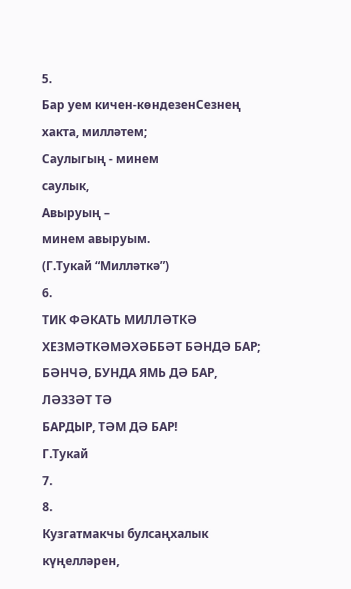5.
Бар уем кичен-көндезенСезнең хакта, милләтем;
Саулыгың - минем
саулык,
Авыруың –
минем авыруым.
(Г.Тукай “Милләткә”)
6.
ТИК ФӘКАТЬ МИЛЛӘТКӘ ХЕЗМӘТКӘМӘХӘББӘТ БӘНДӘ БАР;
БӘНЧӘ, БУНДА ЯМЬ ДӘ БАР, ЛӘЗЗӘТ ТӘ
БАРДЫР, ТӘМ ДӘ БАР!
Г.Тукай
7.
8.
Кузгатмакчы булсаңхалык күңелләрен,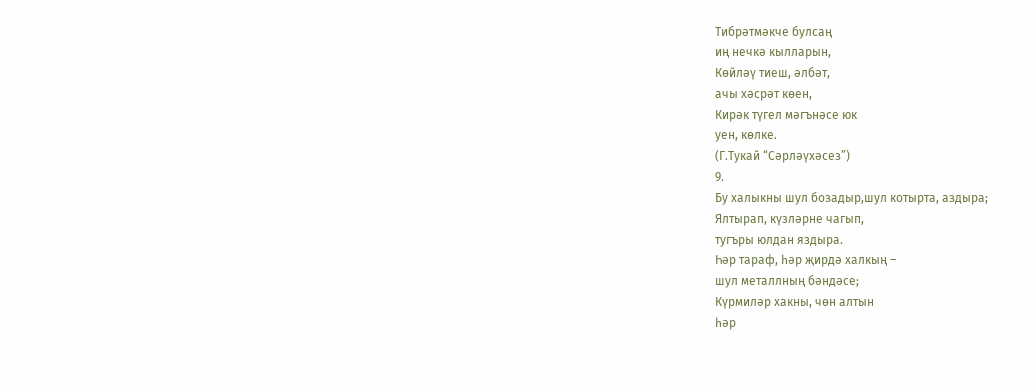Тибрәтмәкче булсаң
иң нечкә кылларын,
Көйләү тиеш, әлбәт,
ачы хәсрәт көен,
Кирәк түгел мәгънәсе юк
уен, көлке.
(Г.Тукай “Сәрләүхәсез”)
9.
Бу халыкны шул бозадыр,шул котырта, аздыра;
Ялтырап, күзләрне чагып,
тугъры юлдан яздыра.
Һәр тараф, һәр җирдә халкың –
шул металлның бәндәсе;
Күрмиләр хакны, чөн алтын
һәр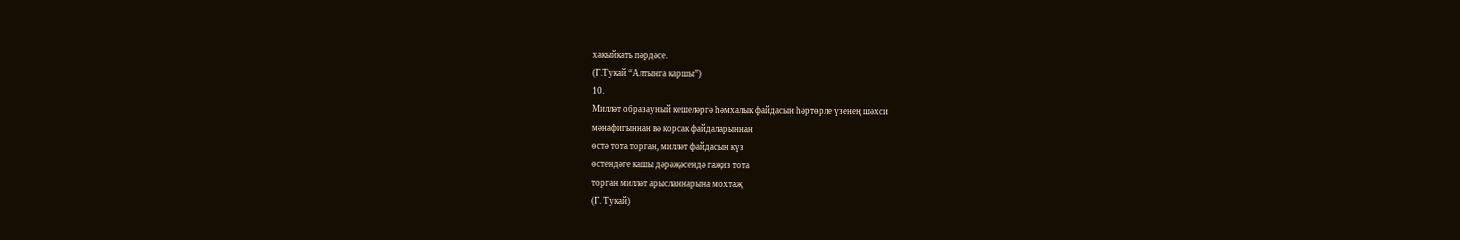хакыйкать пәрдәсе.
(Г.Тукай “Алтынга каршы”)
10.
Милләт образауный кешеләргә һәмхалык файдасын һәртөрле үзенең шәхси
мәнафигыннан вә корсак файдаларыннан
өстә тота торган, милләт файдасын күз
өстендәге кашы дәрәҗәсендә гаҗиз тота
торган милләт арысланнарына мохтаҗ
(Г. Тукай)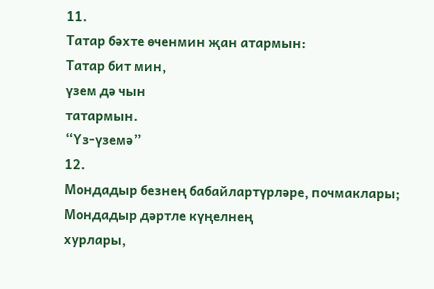11.
Татар бәхте өченмин җан атармын:
Татар бит мин,
үзем дә чын
татармын.
“Үз-үземә”
12.
Мондадыр безнең бабайлартүрләре, почмаклары;
Мондадыр дәртле күңелнең
хурлары,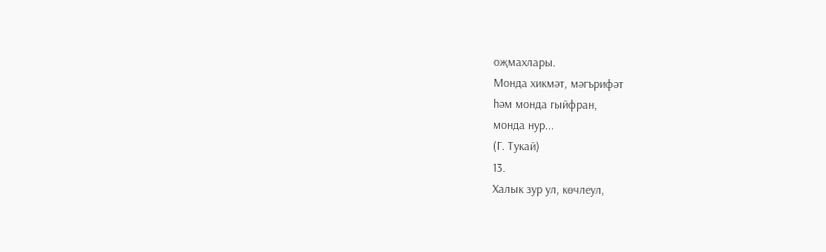оҗмахлары.
Монда хикмәт, мәгърифәт
һәм монда гыйфран,
монда нур...
(Г. Тукай)
13.
Халык зур ул, көчлеул,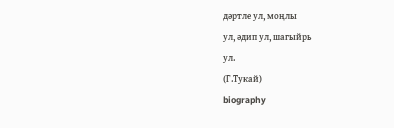дәртле ул, моңлы
ул, әдип ул, шагыйрь
ул.
(Г.Тукай)
biography